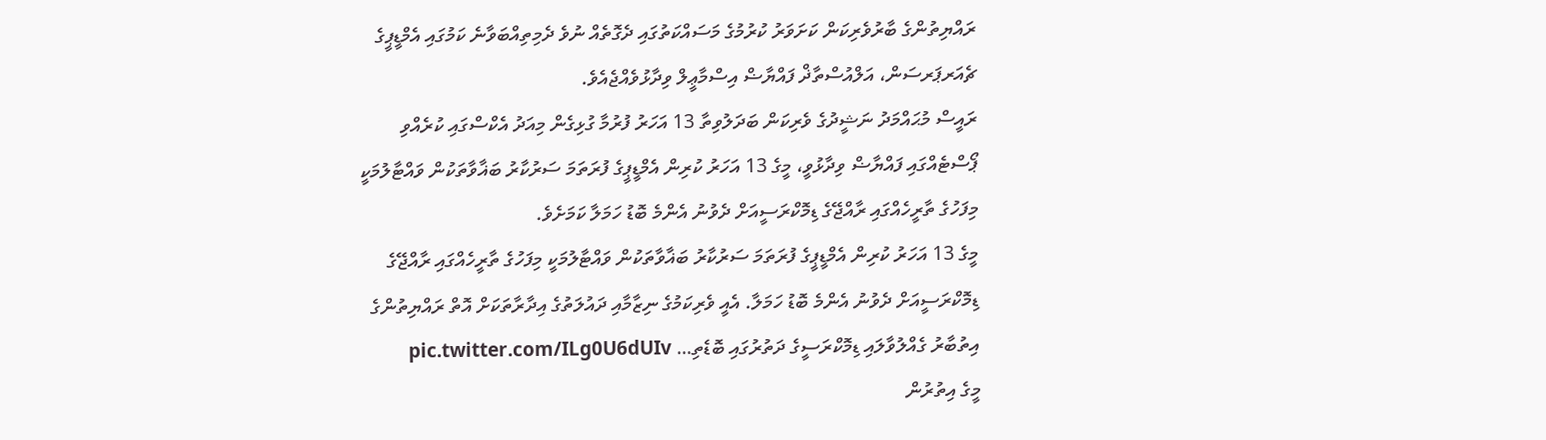ރައްޔިތުންގެ ބާރުވެރިކަން ކަށަވަރު ކުރުމުގެ މަސައްކަތުގައި ދެގޮތެއް ނުވެ ދެމިތިއްބަވާނެ ކަމުގައި އެމްޑީޕީގެ ޗެއަރޕަރސަން، އަލްއުސްތާޛް ފައްޔާޟް އިސްމާޢީލް ވިދާޅުވެއްޖެއެވެ.
ރައީސް މުޙައްމަދު ނަޝީދުގެ ވެރިކަން ބަދަލުވިތާ 13 އަހަރު ފުރުމާ ގުޅިގެން މިއަދު އެކްސްގައި ކުރެއްވި ޕޯސްޓެއްގައި ފައްޔާޟް ވިދާޅުވީ، މީގެ 13 އަހަރު ކުރިން އެމްޑީޕީގެ ފުރަތަމަ ސަރުކާރު ބަޣާވާތަކުން ވައްޓާލުމަކީ މިފަހުގެ ތާރީހެއްގައި ރާއްޖޭގެ ޑިމޮކްރަސީއަށް ދެވުނު އެންމެ ބޮޑު ހަމަލާ ކަމަށެވެ.
މީގެ 13 އަހަރު ކުރިން އެމްޑީޕީގެ ފުރަތަމަ ސަރުކާރު ބަޣާވާތަކުން ވައްޓާލުމަކީ މިފަހުގެ ތާރީހެއްގައި ރާއްޖޭގެ ޑިމޮކްރަސީއަށް ދެވުނު އެންމެ ބޮޑު ހަމަލާ. އެއީ ވެރިކަމުގެ ނިޒާމާއި ދައުލަތުގެ އިދާރާތަކަށް އޮތް ރައްޔިތުންގެ އިތުބާރު ގެއްލުވާލައި ޑިމޮކްރަސީގެ ދަތުރުގައި ބޮޑެތި… pic.twitter.com/ILg0U6dUIv
މީގެ އިތުރުން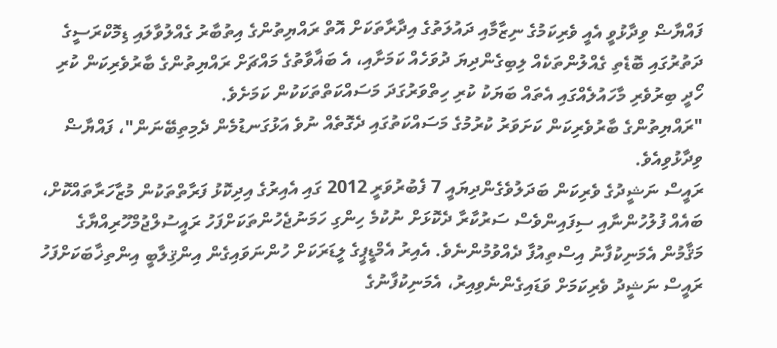ފައްޔާޟް ވިދާޅުވީ އެއީ ވެރިކަމުގެ ނިޒާމާއި ދައުލަތުގެ އިދާރާތަކަށް އޮތް ރައްޔިތުންގެ އިތުބާރު ގެއްލުވާލައި ޑިމޮކްރަސީގެ ދަތުރުގައި ބޮޑެތި ގެއްލުންތަކެއް ލިބިގެންދިޔަ ދުވަހެއް ކަމަށާއި، އެ ބަޣާވާތުގެ މައްޗަށް ރައްޔިތުންގެ ބާރުވެރިކަން ކުރި ހޯދީ ބިރުވެރި މާހައުލެއްގައި އެތައް ބަޔަކު ކުރި ހިތްވަރުގަދަ މަސައްކަތްތަކަކުން ކަމަށެވެ.
"ރައްޔިތުންގެ ބާރުވެރިކަން ކަށަވަރު ކުރުމުގެ މަސައްކަތުގައި ދެގޮތެއް ނުވެ އަޅުގަނޑުމެން ދެމިތިބޭނަން"، ފައްޔާޟް ވިދާޅުވިއެވެ.
ރައީސް ނަޝީދުގެ ވެރިކަން ބަދަލުވެގެންދިޔައީ 7 ފެބުރުވަރީ 2012 ގައި އެއިރުގެ އިދިކޮޅު ފަރާތްތަކުން މުޒާހަރާތައްކޮށް، ބައެއް ފުލުހުންނާއި ސިފައިންވެސް ސަރުކާރާ ދެކޮޅަށް ނުކުމެ ހިންގި ހަމަނުޖެހުންތަކަށްފަހު ރައީސުލްޖުމްހޫރިއްޔާގެ މަޤާމުން އެމަނިކުފާނު އިސްތިއުފާ ދެއްވުމުންނެވެ. އެއިރު އެމްޑީޕީގެ ލީޑަރަކަށް ހުންނަވައިގެން އިންޤިލާބީ އިންތިޚާބަކަށްފަހު ރައީސް ނަޝީދު ވެރިކަމަށް ވަޑައިގެންނެވިއިރު، އެމަނިކުފާނުގެ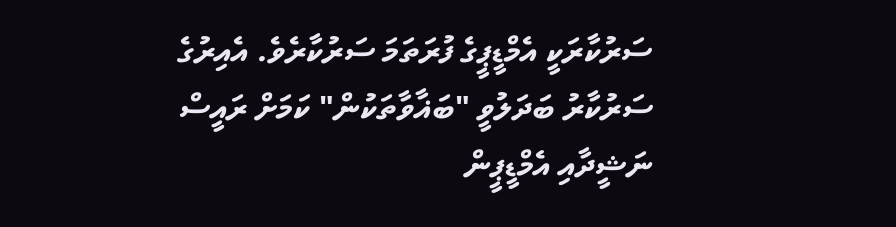ސަރުކާރަކީ އެމްޑީޕީގެ ފުރަތަމަ ސަރުކާރެވެ. އެއިރުގެ ސަރުކާރު ބަދަލުވީ "ބަޣާވާތަކުން" ކަމަށް ރައީސް ނަޝީދާއި އެމްޑީޕީން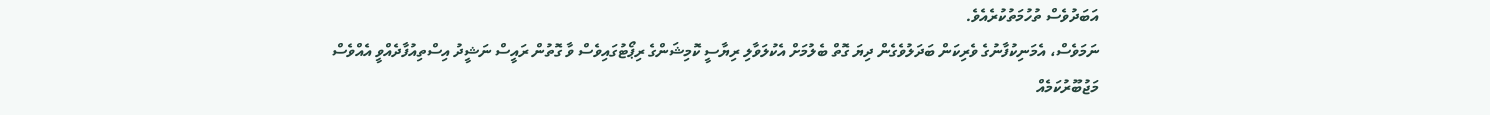އަބަދުވެސް ތުހުމަތުކުރެއެވެ.
ނަމަވެސް، އެމަނިކުފާނުގެ ވެރިކަން ބަދަލުވެގެން ދިޔަ ގޮތް ބެލުމަށް އެކުލަވާލި ރިޔާސީ ކޮމިޝަންގެ ރިޕޯޓުގައިވެސް ވާ ގޮތުން ރައީސް ނަޝީދު އިސްތިއުފާދެއްވީ އެއްވެސް މަޖުބޫރުކަމެއް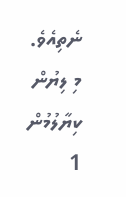ނެތިއެވެ.
މި ލިޔުން ކިޔާލުމުން
1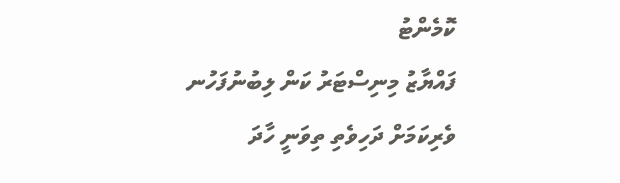ކޮމެންޓު
ފައްޔާޒު މިނިސްޓަރު ކަން ލިބުނުފަހުނ ވެރިކަމަށް ދަހިވެތި ތިވަނީ ހާދަ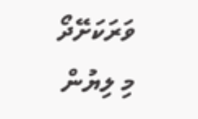ވަރަކަށޭދޯ
މި ލިޔުން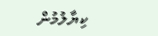ކިޔާލުމުން